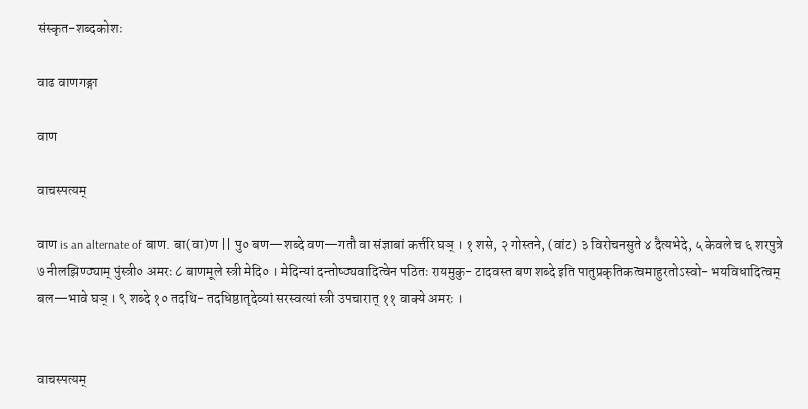संस्कृत-शब्दकोशः

वाढ वाणगङ्गा

वाण

वाचस्पत्यम्

वाण is an alternate of बाण. बा(वा)ण || पु० बण—शब्दे वण—गतौ वा संज्ञाबां कर्त्तरि घञ् । १ शसे, २ गोस्तने, (वांट) ३ विरोचनसुते ४ दैत्यभेदे, ५ केवले च ६ शरपुत्रे ७ नीलझिण्ठ्याम् पुंस्त्री० अमरः ८ बाणमूले स्त्री मेदि० । मेदिन्यां दन्तोष्ठ्यवादित्वेन पठितः रायमुकु- टादवस्त बण शब्दे इति पातुप्रकृतिकत्वमाहुरतोऽस्वो- भयविधादित्वम् बल—भावे घञ् । ९ शब्दे १० तदथि- तदधिष्ठातृदेव्यां सरस्वत्यां स्त्री उपचारात् ११ वाक्ये अमरः ।


वाचस्पत्यम्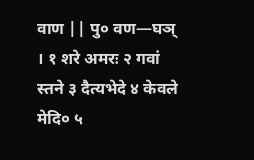वाण || पु० वण—घञ् । १ शरे अमरः २ गवां स्तने ३ दैत्यभेदे ४ केवले मेदि० ५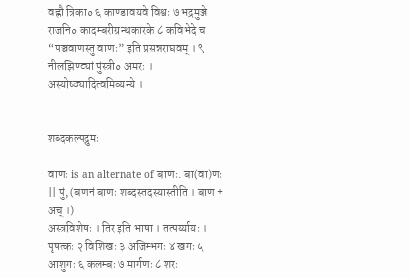वह्नौ त्रिका० ६ काण्डावयवे विश्वः ७ भद्रमुञ्जे राजनि० कादम्बरीग्रन्थकारके ८ कविभेदे च “पञ्चवाणस्तु वाणः” इति प्रसन्नराघवम् । ९ नीलझिण्ट्यां पुंस्त्री० अमरः । अस्योष्ठ्यादित्वमिव्यन्ये ।


शब्दकल्पद्रुमः

वाणः is an alternate of बाणः. बा(वा)णः || पुं, (बणनं बाणः शब्दस्तदस्यास्तीति । बाण + अच् ।)
अस्त्रविशेषः । तिर इति भाषा । तत्पर्य्यायः । पृषत्कः २ विशिखः ३ अजिम्भगः ४ खगः ५ आशुगः ६ कलम्बः ७ मार्गणः ८ शरः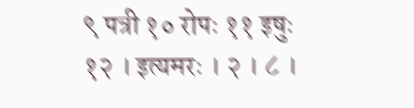९ पत्री १० रोपः ११ इषुः १२ । इत्यमरः । २ । ८ ।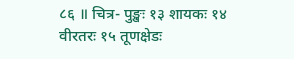८६ ॥ चित्र- पुङ्खः १३ शायकः १४ वीरतरः १५ तूणक्षेडः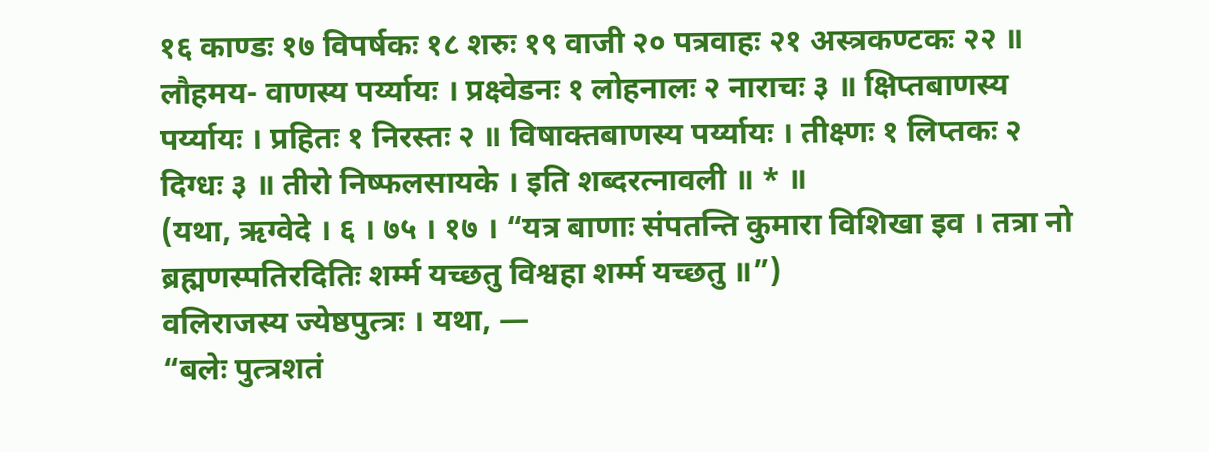१६ काण्डः १७ विपर्षकः १८ शरुः १९ वाजी २० पत्रवाहः २१ अस्त्रकण्टकः २२ ॥ लौहमय- वाणस्य पर्य्यायः । प्रक्ष्वेडनः १ लोहनालः २ नाराचः ३ ॥ क्षिप्तबाणस्य पर्य्यायः । प्रहितः १ निरस्तः २ ॥ विषाक्तबाणस्य पर्य्यायः । तीक्ष्णः १ लिप्तकः २ दिग्धः ३ ॥ तीरो निष्फलसायके । इति शब्दरत्नावली ॥ * ॥
(यथा, ऋग्वेदे । ६ । ७५ । १७ । “यत्र बाणाः संपतन्ति कुमारा विशिखा इव । तत्रा नो ब्रह्मणस्पतिरदितिः शर्म्म यच्छतु विश्वहा शर्म्म यच्छतु ॥”)
वलिराजस्य ज्येष्ठपुत्त्रः । यथा, —
“बलेः पुत्त्रशतं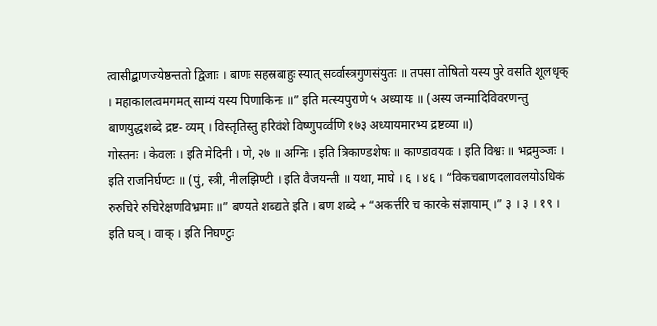त्वासीद्बाणज्येष्ठन्ततो द्विजाः । बाणः सहस्रबाहुः स्यात् सर्व्वास्त्रगुणसंयुतः ॥ तपसा तोषितो यस्य पुरे वसति शूलधृक् । महाकालत्वमगमत् साम्यं यस्य पिणाकिनः ॥” इति मत्स्यपुराणे ५ अध्यायः ॥ (अस्य जन्मादिविवरणन्तु बाणयुद्धशब्दे द्रष्ट- व्यम् । विस्तृतिस्तु हरिवंशे विष्णुपर्व्वणि १७३ अध्यायमारभ्य द्रष्टव्या ॥)
गोस्तनः । केवलः । इति मेदिनी । णे, २७ ॥ अग्निः । इति त्रिकाण्डशेषः ॥ काण्डावयवः । इति विश्वः ॥ भद्रमुञ्जः । इति राजनिर्घण्टः ॥ (पुं, स्त्री, नीलझिण्टी । इति वैजयन्ती ॥ यथा, माघे । ६ । ४६ । “विकचबाणदलावलयोऽधिकं रुरुचिरे रुचिरेक्षणविभ्रमाः ॥” बण्यते शब्द्यते इति । बण शब्दे + “अकर्त्तरि च कारके संज्ञायाम् ।” ३ । ३ । १९ । इति घञ् । वाक् । इति निघण्टुः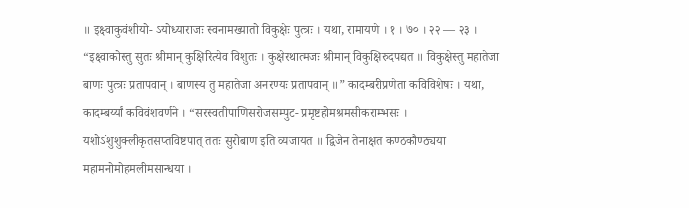॥ इक्ष्वाकुवंशीयो- ऽयोध्याराजः स्वनामख्यातो विकुक्षेः पुत्त्रः । यथा, रामायणे । १ । ७० । २२ — २३ । “इक्ष्वाकोस्तु सुतः श्रीमान् कुक्षिरित्येव विशुतः । कुक्षेरथात्मजः श्रीमान् विकुक्षिरुदपद्यत ॥ विकुक्षेस्तु महातेजा बाणः पुत्त्रः प्रतापवान् । बाणस्य तु महातेजा अनरण्यः प्रतापवान् ॥” कादम्बरीप्रणेता कविविशेषः । यथा, कादम्बर्य्यां कविवंशवर्णने । “सरस्वतीपाणिसरोजसम्पुट- प्रमृष्टहोमश्रमसीकराम्भसः । यशोऽंशुशुक्लीकृतसप्तविष्टपात् ततः सुरोबाण इति व्यजायत ॥ द्विजेन तेनाक्षत कण्ठकौण्ठ्यया महामनोमोहमलीमसान्धया ।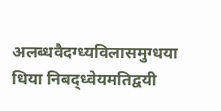अलब्धवैदग्ध्यविलासमुग्धया धिया निबद्ध्वेयमतिद्वयी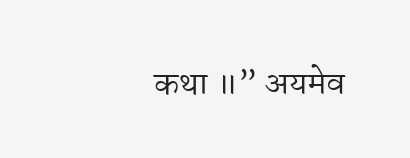कथा ॥” अयमेव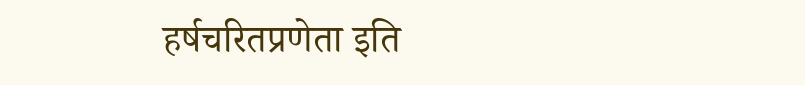हर्षचरितप्रणेता इति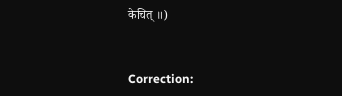केचित् ॥)



Correction: